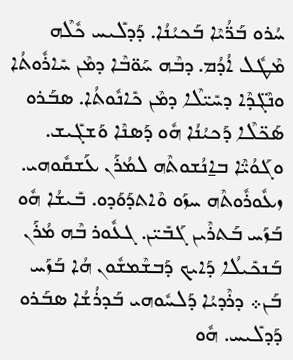ܚܳܪܘ ܒܰܪ̈ܳܝܶܐ ܒܰܟܝܳܢܳܐ. ܕܰܕܠܺܝܚ ܟܽܠܶܗ ܡܶܛܽܠ ܐܳܕܳܡ. ܕܒܶܗ ܚܰܘ̈ܒܶܐ ܕܡܶܢ ܚܺܐܪܽܘܬܳܐ ܘܢܶܓ̈ܕܶܐ ܕܚܺܝ̈ܠܶܐ ܕܡܶܢ ܟܺܐܢܽܘܬܳܐ. ܣܒܰܪܘ ܣܰܟ̈ܠܶܐ ܕܰܟܝܳܢܳܐ ܗܽܘ ܕܰܣܢܶܐ ܘܰܫܓܺܝܫ. ܘܓܰܘܳܝ̈ܶܐ ܒܐ̱ܢܳܫܘܬܶܗ ܠܡܳܪܰܢ ܥܰܫܩܽܘܗܝ. ܙܥܽܘܪܽܘܬܶܗ ܚܙܰܘ ܘܶܐܬܕܰܘܰܕܘ. ܒܺܝܫܳܐ ܗܽܘ ܒܰܙܰܚ ܒܰܬܪܶܝܢ ܓܰܒܺܝ̈ܢ. ܓܥܽܘܪ ܒܶܗ ܡܳܪܰܢ ܒܰܢܟܺܝܠܳܐ ܕܰܐܝܟ ܕܰܒܫܶܡܫܽܘܢ ܗܳܐ ܒܰܙܰܚ ܒܰܢ܀ ܕܪܶܕܝܳܐ ܕܰܠܚܽܘܗܝ ܒܰܕܪܳܫܳܐ ܣܒܰܪܘ ܕܰܕܠܺܝܚ. ܗܽܘ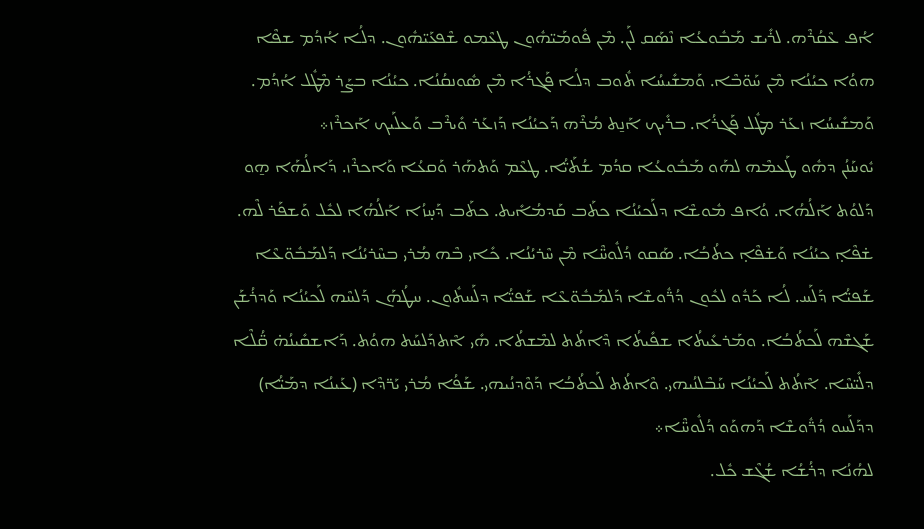ܐܳܦ ܥܶܩܳܪܶܗ. ܠܪܺܝܫ ܡܰܒܽܘܥܳܐ ܢܶܣܰܩ ܠܰܢ. ܡܶܢ ܦܽܘܡܰܝ̈ܗܽܘܢ ܛܥܶܡܘ ܫܶܦܥܰܝ̈ܗܽܘܢ. ܕܠܳܐ ܐܳܕܳܡ ܫܦܶܐ ܗܘܳܐ ܟܝܳܢܳܐ ܡܶܢ ܚܰܘ̈ܒܶܐ. ܘܰܡܫܺܝܚܳܐ ܬܽܘܒ ܕܠܳܐ ܦܰܓܪܳܐ ܡܶܢ ܣܽܘܢܩܳܢܳܐ. ܟܝܳܢܳܐ ܒܨܰܪ ܡܶܛܽܠ ܐܳܕܳܡ. ܘܰܡܫܺܝܚܳܐ ܙܥܰܪ ܡܛܽܠ ܦܰܓܪܳܐ. ܒܪܺܝܟ ܐܰܢ̱ܬ ܡܳܪܶܗ ܕܰܟܝܳܢܳܐ ܕܰܙܥܰܪ ܘܺܝܪܶܒ ܘܰܥܠܰܝܟ ܐܰܟܪܶܙ܀
ܝܽܘܚܰܢܳܢ ܕܗܽܘ ܛܰܥܡܶܗ ܠܗܰܘ ܡܰܒܽܘܥܳܐ ܩܕܳܡ ܫܳܬܰܝ̈ܳܐ. ܛܥܶܡ ܘܰܬܗܰܪ ܘܰܩܥܳܐ ܘܰܐܟܪܶܙ. ܕܰܐܠܳܗܰܐ ܗ̱ܘ ܕܰܠܘܳܬ ܐܰܠܳܗܳܐ. ܘܳܐܦ ܡܽܘܫܶܐ ܕܠܰܟܝܳܢܳܐ ܟܬܰܒ ܩܰܕܡܳܐܺܝܬ. ܟܬܰܒ ܕܰܚ̣ܙܳܐ ܐܰܠܳܗܳܐ ܠܟܽܠ ܘܰܫܦܰܪ ܠܶܗ. ܫ̇ܦܶܐ̣ ܟܝܳܢܳܐ ܘܰܫ̇ܦܶܐ̣ ܟܬܳܒܳܐ. ܣܰܩܘ ܕܳܠܽܘܚ̈ܶܐ ܡܶܢ ܚܶܪܝܳܢܳܐ. ܟܺܐܝ ܒܶܗ ܡܳܪܝ ܒܚܶܪܝܳܢܳܐ ܕܰܠܡܰܒܽܘ̈ܥܶܐ ܫܰܦܝ̈ܳܐ ܕܰܠܰܚ. ܠܳܐ ܟܰܕܽܘ ܠܟܽܘܢ ܕܳܪ̈ܽܘܫܶܐ ܕܰܠܡܰܒܽܘ̈ܥܶܐ ܫܰܦܝ̈ܳܐ ܕܠܰܚܬܽܘܢ. ܚܛܳܗܰܢ ܕܰܠܚܶܗ ܠܰܟܝܳܢܳܐ ܘܰܕܪܳܫܰܢ ܫܰܓܫܶܗ ܠܰܟܬܳܒܳܐ. ܘܡܰܪܥܺܝܬܳܐ ܫܦܺܝܬܳܐ ܕܶܐܬܳܬ ܠܡܶܫܬܳܐ. ܗܺܝ ܐܶܬܕܰܠܚܰܬ ܗܘܳܬ. ܕܰܐܫܩܺܝܢܳܗ̇ ܩ̈ܳܠܶܐ ܕܠܺܝ̈ܚܶܐ. ܐܶܬܳܬ ܠܰܟܝܳܢܳܐ ܚܰܒܶܠܢܳܝܗܝ. ܘܶܐܬܳܬ ܠܰܟܬܳܒܳܐ ܕܰܘܶܕܢܳܝܗܝ. ܫܰܦܳܐ ܡܳܪܝ ܝܰܪ̈ܕܶܐ (ܥܰܝܢܳܐ ܕܡܰܝ̈ܳܐ) ܕܕܰܠܰܚܘ ܕܳܪ̈ܽܘܫܶܐ ܕܰܗܘܰܘ ܕܳܠܽܘܚ̈ܶܐ܀
ܠܗܳܢܳܐ ܕܪܳܫܳܐ ܫܳܓܶܫ ܟܽܠ.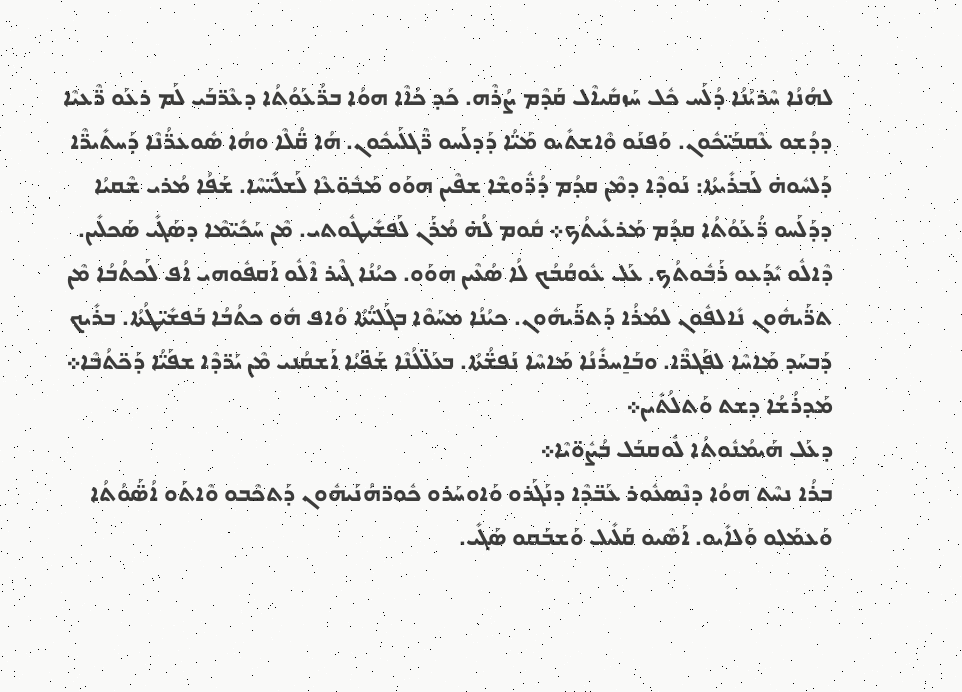ܠܗܳܢܳܐ ܚܶܪܝܳܢܳܐ ܕܳܠܰܚ ܟܽܠ ܚܰܙܩܺܝܐܶܠ ܩܰܕܶܡ ܨܳܪܶܗ. ܟܰܕ ܟܳܐܶܐ ܗܘܳܐ ܒܪ̈ܳܥܰܘܳܬܳܐ ܕܥܶܪ̈ܒܰܝ ܠܰܡ ܪܥܰܘ ܪ̈ܶܥܝܶܐ ܕܕܳܫܘ ܥܶܩܒܰܝ̈ܟܽܘܢ. ܘܰܦܢܰܘ ܘܶܐܫܬܺܝܘ ܡܰܝ̈ܳܐ ܕܰܕܠܰܚܘ ܪ̈ܶܓܠܰܝܟܽܘܢ. ܗܳܐ ܩ̈ܳܠܶܐ ܘܗܳܐ ܣܽܘܥܪ̈ܳܢܶܐ ܕܰܚܬܺܝܪ̈ܶܐ ܕܰܠܚܽܘܗ̇ ܠܰܒܪܺܝܬܳܐ: ܢܰܘܕܶܐ ܕܡܶܢ ܩܕܳܡ ܕܳܪ̈ܽܘܫܶܐ ܫܦܶܝܢ ܗܘܰܘ ܡܰܒܽܘ̈ܥܶܐ ܠܰܫܠܺܝ̈ܚܶܐ. ܫܰܦܳܐ ܡܳܪܝ ܫܶܩܝܳܐ ܕܕܰܠܰܚܘ ܪ̈ܳܥܰܘܳܬܳܐ ܩܕܳܡ ܡܰܪܥܺܝܬܳܟ܀ ܩܽܘܡ ܠܳܗ̇ ܡܳܪܰܢ ܠܰܦܫܺܝܛܽܘܬܝ. ܡܶܢ ܚܰܟܺܝ̈ܡܶܐ ܕܣܰܓܺܝ ܣܰܟܠܺܝܢ. ܕܶܐܠܽܘ ܝܺܕܰܥܘ ܪܰܒܽܘܬܳܟ. ܥܰܠ ܥܽܘܩܳܒܳܟ ܠܳܐ ܣܳܥܶܝܢ ܗܘܰܘ. ܟܝܳܢܳܐ ܓܶܝܪ ܐܶܠܽܘ ܐܰܩܦܽܘܗܝ ܐܳܦ ܠܰܟܬܳܒܳܐ ܡܶܢ ܬܪ̈ܰܝܗܽܘܢ ܢܺܐܠܦܽܘܢ ܠܡܳܪܳܐ ܕܰܬܪ̈ܰܝܗܽܘܢ. ܟܝܳܢܳܐ ܡܚܰܘܶܐ ܒܓܰܠܝ̈ܳܬܳܐ ܘܳܐܦ ܗܽܘ ܟܬܳܒܳܐ ܒܰܦܫܺܝ̈ܛܳܬܳܐ. ܒܪܺܝܟ ܕܰܒܚܰܕ ܡܰܐܚܶܐ ܠܦܰܓܪ̈ܶܐ. ܘܒܰܐ̱ܚܪܺܢܳܐ ܡܰܐܚܶܐ ܢܰܦܫ̈ܳܬܳܐ. ܒܥܰܠ̈ܠܳܢܶܐ ܫܰܦ̈ܝܳܐ ܐܰܫܩܳܢܝ ܡܶܢ ܝܰܪ̈ܕܶܐ ܫܦܰܝ̈ܳܐ ܕܰܟ̈ܬܳܒܶܐ܀
ܡܰܕܪܳܫܳܐ ܕܫܬ ܘܰܬܠܳܬܺܝܢ܀
ܕܥܰܠ ܗܰܝܡܳܢܽܘܬܳܐ ܠܽܘܩܒܰܠ ܒܳܨܽܘ̈ܝܶܐ܀
ܒܪܳܐ ܢܚܶܬ ܗܘܳܐ ܕܢܶܣܥܽܘܪ ܥܰܒ̈ܕܶܐ ܕܢܰܓܰܪܘ ܘܰܐܘܚܰܪܘ ܟܽܘܪ̈ܗܳܢܰܝܗܽܘܢ ܕܰܬܟܶܒܘ ܘܶܐܬܰܘ ܐܳܣ̈ܰܘܳܬܳܐ ܘܰܥܡܰܠܘ ܘܰܠܐܺܝܘ. ܐܰܣܶܝܘ ܩܰܠܺܝܠ ܘܰܫܒܰܩܘ ܣܰܓܺܝ.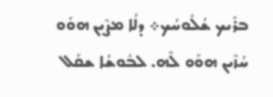ܒܪܺܝܟ ܫܳܠܽܘܚܳܟ܀ ܕܠܳܐ ܡܨܶܝܢ ܗܘܰܘ ܚܳܙܶܝܢ ܗܘܰܘ ܠܶܗ. ܠܒܽܘܫܳܐ ܫܩܰܠ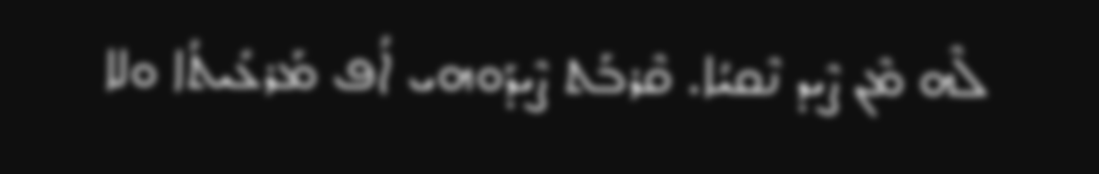ܠܶܗ ܡܶܢ ܨܶܝܕ ܢܶܩܝܳܐ. ܩܶܪܒܰܬ ܨܶܝܕܰܘܗܝ ܐܳܦ ܡܰܪܥܺܝܬܳܐ ܘܠܐ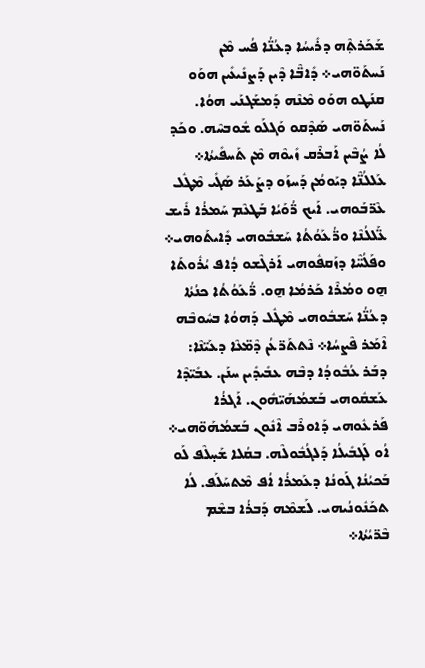ܫܰܟܰܪܬ݂ܶܗ ܕܪܺܝܚܳܐ ܕܥܳܢ̈ܳܐ ܦܳܚ ܡܶܢ ܢܰܚܬܰܘ̈ܗܝ܀ ܕܺܐܒ̈ܶܐ ܕܶܝܢ ܕܰܨܢܺܝܥܺܝܢ ܗܘܰܘ ܩܢܰܛܘ ܗܘܰܘ ܡܶܢܶܗ ܕܰܡܫܰܓܢܰܝ ܗܘܳܐ. ܢܰܚܬܰܘ̈ܗܝ ܣܰܕܶܩܘ ܘܰܓܠܰܘ ܫܽܘܒܚܶܗ. ܘܟܰܕ ܠܳܐ ܨܳܒܶܝܢ ܐܰܒܪܶܩ ܙܺܝܘܶܗ ܡܶܢ ܬܰܚܦܺܝܬܳܐ܀
ܥܰܠܠܳܢ̈ܶܐ ܕܝܰܘܡܳܢ ܕܰܚܙܰܘ ܕܨܰܥܰܪ ܣܰܓܺܝ ܡܶܛܽܠ ܥܶܪ̈ܒܰܘܗܝ. ܐܰܝܟ ܪ̈ܳܘܰܝܳܐ ܒܰܛܥܶܡ ܚܰܡܪܳܐ ܪܺܝܫ ܥ̈ܰܠܠܳܢܶܐ ܘܪ̈ܳܥܰܘܳܬܳܐ ܚܰܫܒܽܘܗܝ ܕܺܐܝܬܰܘܗܝ܀ ܘܦܰܠܳܚ̈ܶܐ ܕܙܰܩܦܽܘܗܝ ܐܰܪܓܶܫܘ ܕܳܐܦ ܝܳܪܽܘܬܰܐ ܗ̱ܘ ܘܡܳܪܶܐ ܟܰܪܡܳܐ ܗ̱ܘ. ܪ̈ܳܥܰܘܳܬܳܐ ܟܢܳܬܳܐ ܕܥܳܢ̈ܳܐ ܚܰܫܒܽܘܗܝ ܡܶܛܽܠ ܕܰܗܘܳܐ ܒܚܽܘܒܶܗ ܐܶܡܰܪ ܦܶܨܚܳܐ܀ ܢܶܬܬܰܪ̈ܥܳܢ ܕܶܡ̈ܥܶܐ ܕܥܰܝ̈ܢܶܐ: ܕܒܰܪ ܥܳܒܽܘܕܳܐ ܕܒܶܗ ܥܒܺܝܕܺܝܢ ܚܢܰܢ. ܥܒܺܝ̈ܕܶܐ ܥܰܫܩܽܘܗܝ ܒܰܫܡܳܗܰܝ̈ܗܽܘܢ. ܐܰܓܪܳܐ ܦܰܪܥܽܘܗܝ ܕܰܐܘܪܶܒ ܐܶܢܽܘܢ ܒܰܫܡܳܗܰܘ̈ܗܝ܀
ܐܳܘ ܠܰܓܒܺܝܠܳܐ ܕܰܠܓܳܒܽܘܠܶܗ. ܒܩܳܠܐ ܫܰܚ̣ܠܶܦ ܠܰܘ ܒܰܟܝܳܢܳܐ ܓܰܘܢܳܐ ܕܥܰܡܪܳܐ ܐܳܦ ܡܶܬܚܰܠܰܦ. ܠܳܐ ܬܟܰܢܽܘܢܳܝܗܝ. ܠܰܫܡܶܗ ܕܰܒܪܳܐ ܒܫܶܡ ܒܶܪ̈ܝܳܬܳܐ܀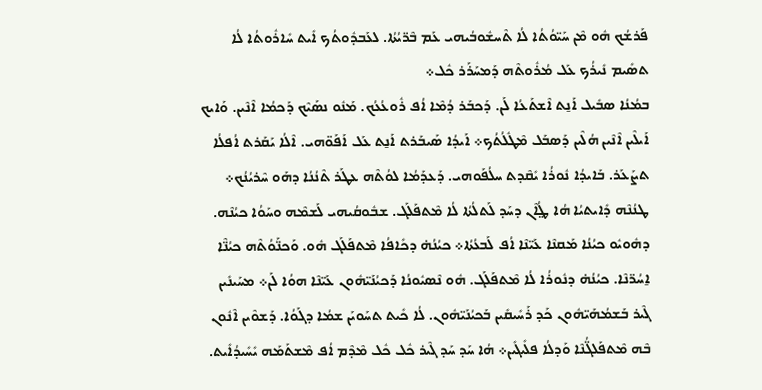ܦܰܪܫܳܟ ܗܽܘ ܡܶܢ ܚܰܝ̈ܘܳܬܳܐ ܠܳܐ ܬܶܚܫܽܘܒܳܝܗܝ ܥܰܡ ܒܶܪ̈ܝܳܬܳܐ. ܠܥܰܒܕܽܘܬܳܟ ܐܺܝܬ ܚܺܐܪܽܘܬܳܐ ܠܳܐ ܬܣܺܝܡ ܢܺܝܪܳܟ ܥܰܠ ܡܳܪܽܘܬܶܗ ܕܰܡܚܰܪܰܪ ܟܽܠ܀
ܒܡܳܢܳܐ ܣܒܺܝܠ ܐܰܢ̱ܬ ܐܶܫܬܰܥܳܐ ܠܰܢ. ܕܰܟܒܰܪ ܕܳܡܶܐ ܐܳܦ ܪܽܘܥܳܥܳܟ. ܡܰܢܽܘ ܢܣܰܝܶܟ ܕܰܟܡܳܐ ܐܶܢܶܝܢ. ܘܰܐܝܟ ܐܰܝܠܶܝܢ ܐܶܢܶܝܢ ܗܳܠܶܝܢ ܕܰܣܒܰܠ ܡܶܛܽܠܳܬܳܟ܀ ܐܰܝܕܳܐ ܣܰܝܒܰܪܬ ܐܰܢ̱ܬ ܥܰܠ ܐܰܦܰܘ̈ܗܝ. ܐܶܠܳܐ ܝܰܩܰܪܬ ܐܳܦܠܳܐ ܬܨܰܥܰܪ. ܒܰܐܝܕܳܐ ܢܽܘܪܳܐ ܝܺܩܶܕܬ ܚܠܳܦܰܘܗܝ. ܕܰܥܕܰܡܳܐ ܠܘܳܬܶܗ ܥܛܰܪ ܬܶܢܳܢܳܐ ܕܗܰܘ ܚܶܪܝܳܢܳܟ܀
ܛܢܳܢܶܗ ܕܺܐܝܬܝܳܐ ܗܳܐ ܛ݀ܳܐܶܢ ܕܚܰܕ ܠܰܬܠܳܬܳܐ ܠܳܐ ܡܶܬܦܰܠܰܓ. ܫܒܽܘܩܳܝܗܝ ܠܰܫܡܶܗ ܘܚܰܘܳܐ ܟܝܳܢܶܗ. ܕܗܽܘܝܽܘ ܟܝܳܢܳܐ ܡܰܩܢܶܐ ܥܰܝ̈ܢܶܐ ܐܳܦ ܠܰܒܥܳܬܳܐ܀ ܟܝܳܢܳܗ̇ ܕܟܺܐܦܳܐ ܡܶܬܦܰܠܰܓ ܗܽܘ. ܘܰܟܢ̈ܰܘܳܬܶܗ ܟܝܳܢ̈ܶܐ ܐ̱ܚܳܪ̈ܢܶܐ. ܟܝܳܢܳܗ̇ ܕܢܽܘܪܳܐ ܠܳܐ ܡܶܬܦܰܠܰܓ. ܗܽܘ ܢܶܣܝܽܘܢܳܐ ܕܰܟܝܳܢܰܝ̈ܗܽܘܢ ܥܰܝ̈ܢܶܐ ܗܘܳܐ ܠܰܢ܀ ܡܚܰܝܢܺܝܢ ܓܶܝܪ ܒܰܫܡܳܗܰܝ̈ܗܽܘܢ ܟܰܕ ܪܰܚܺܝܩܺܝܢ ܒܰܟܝܳܢܰܝ̈ܗܽܘܢ. ܠܳܐ ܟܺܝܬ ܬܚܰܘܝܰܢ ܫܡܳܐ ܕܓܰܘܳܐ. ܕܰܫܘܶܝܢ ܐܶܢܽܘܢ ܒܶܗ ܡܶܬܦܰܠܓ̈ܳܢܶܐ ܘܰܕܠܳܐ ܦܠܺܝܓܺܝܢ܀ ܗܳܐ ܚܰܕ ܚܰܕ ܓܶܝܪ ܟܽܠ ܟܽܠ ܡܶܕܶܡ ܐܳܦ ܡܶܫܬܰܡܰܗ ܝܺܚܺܝܕܳܐܺܝܬ.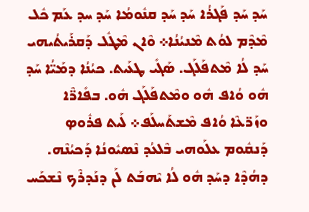ܚܰܕ ܚܰܕ ܦܰܓܪܳܐ ܚܰܕ ܚܰܕ ܩܢܽܘܡܳܐ ܚܰܕ ܚܕ ܥܰܡ ܟܽܠ ܡܶܕܶܡ ܠܘܳܬ ܡܶܢܝܳܢܳܐ܀ ܘܶܐܢ ܡܶܛܽܠ ܕܰܩܪܰܝܬܳܝܗܝ ܚܰܕ ܠܳܐ ܡܶܬܦܰܠܰܓ. ܣܰܓܺܝ ܛܥܰܝܬ. ܟܝܳܢܳܐ ܕܡܰܝ̈ܳܐ ܚܰܕ ܗܽܘ ܘܳܐܦ ܗܽܘ ܘܡܶܬܦܰܠܰܓ ܗܽܘ. ܒܦܺܐܪ̈ܶܐ ܘܙܰܪ̈ܥܶܐ ܘܳܐܦ ܡܶܫܬܰܚܠܰܦ܀ ܠܰܝܬ ܦܪܽܘܤ ܕܰܢܩܽܘܡ ܥܠܰܘܗܝ ܒܶܠܥܳܕ ܢܶܣܝܽܘܢܳܐ ܕܰܟܝܳܢܶܗ. ܕܗܳܕܶܐ ܕܚܰܕ ܗܽܘ ܠܳܐ ܝܶܗܒܰܬ ܠܰܢ ܕܢܰܕܪܶܟ ܢܶܫܟܰܚ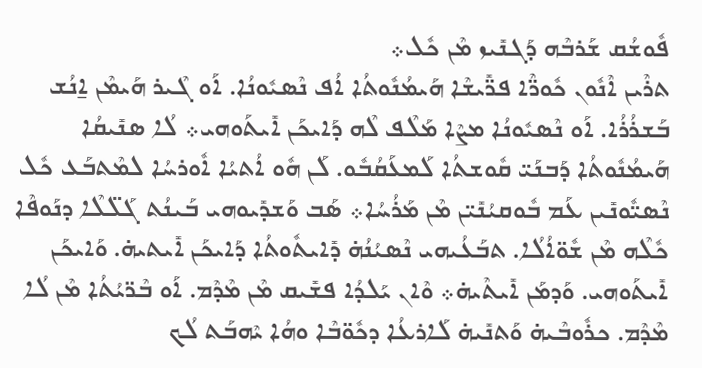ܦܽܘܫܳܩ ܫܰܪܒܶܗ ܕܰܓܢܺܝܙ ܡܶܢ ܟܽܠ܀
ܬܪܶܝܢ ܐܶܢܽܘܢ ܟܽܘܪ̈ܶܐ ܦܪ̈ܺܝܫܶܐ ܗܰܝܡܳܢܽܘܬܳܐ ܐܳܦ ܢܶܣܝܽܘܢܳܐ. ܐܰܘ ܓܶܝܪ ܗܰܝܡܶܢ ܐ̱ܢܳܫ ܒܰܫܪܳܪܳܐ. ܐܰܘ ܢܶܣܝܽܘܢܳܐ ܡܨܶܐ ܡܰܠܶܦ ܠܶܗ ܕܰܐܝܟܰܢ ܐܺܝܬܰܘܗܝ܀ ܠܳܐ ܣܢܺܝܩܳܐ ܗܰܝܡܳܢܽܘܬܳܐ ܕܰܒܢܰܝ̈ ܩܽܘܫܬܳܐ ܠܰܡܥܰܩܳܒܽܘ. ܠܰܢ ܗܽܘ ܐܳܬܝܳܐ ܐܽܘܪܚܳܐ ܠܡܶܬܒܰܥ ܟܽܠ ܢܶܣܝ̈ܽܘܢܺܝܢ ܥܰܡ ܒܽܘܩܝܳܢܺܝ̈ܢ ܡܶܢ ܡܰܪܳܚܳܐ܀ ܣܰܒ ܘܰܫܕܺܝܘܗܝ ܒܰܝܢܳܬ ܓܰܠ̈ܠܶܐ ܕܢܰܘܦܶܐ ܟܽܠܶܗ ܡܶܢ ܫܽܘ̈ܐܳܠܳܐ. ܬܒܰܥܳܝܗܝ ܢܶܣܝܳܢܳܗ̇ ܕܺܐܝܬܽܘܬܳܐ ܕܰܐܝܟܰܢ ܐܺܝܬܝܗ̇. ܘܰܐܝܟܰܢ ܐܺܝܬܰܘܗܝ. ܘܰܕܡܰܢ ܐܺܝܬܶܝܗ̇܀ ܘܶܐܢ ܝܰܠܕܳܐ ܦܫܺܝܩ ܡܶܢ ܡܶܕܶܡ. ܐܰܘ ܒܶܪ̈ܝܳܬܳܐ ܡܶܢ ܠܳܐ ܡܶܕܶܡ. ܟܪܽܘܒܶܝܗ̇ ܘܰܬܢܺܝܗ̇ ܠܰܐܪܥܳܐ ܕܟܽܘ̈ܒܶܐ ܘܗܳܐ ܝܶܗܒܰܬ ܠܳܟ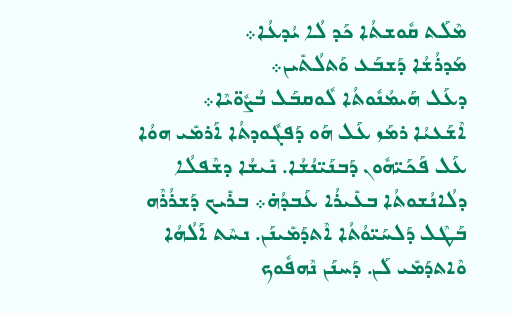ܡܶܠܰܬ ܩܽܘܫܬܳܐ ܟܰܕ ܠܳܐ ܝܳܕܥܳܐ܀
ܡܰܕܪܳܫܳܐ ܕܰܫܒܰܥ ܘܰܬܠܳܬܺܝܢ܀
ܕܥܰܠ ܗܰܝܡܳܢܽܘܬܳܐ ܠܽܘܩܒܰܠ ܒܳܨܽܘ̈ܝܶܐ܀
ܐܶܫܰܥܝܳܐ ܪܡܰܙ ܥܰܠ ܗܰܘ ܕܰܦܓܽܘܕܬܳܐ ܐܰܪܡܺܝ ܗܘܳܐ ܥܰܠ ܦܰܟܰܝ̈ܗܽܘܢ ܕܰܒܢܰܝ̈ܢܳܫܳܐ. ܢܺܝܫܳܐ ܕܫܶܦܠܳܐ ܕܠܳܐܢܳܫܘܬܳܐ ܒܥܺܝܪܳܐ ܥܰܒܕܳܗ̇܀ ܒܪܺܝܟ ܕܰܫܪܳܪܶܗ ܒܰܛܶܠ ܕܰܠܚܰܝ̈ܘܳܬܳܐ ܐܶܬܕܰܡܺܝܢܰܢ. ܢܚܶܬ ܐܰܠܳܗܳܐ ܘܶܐܬܕܰܡܺܝ ܠܰܢ. ܕܰܚܢܰܢ ܢܶܗܦܽܘܟ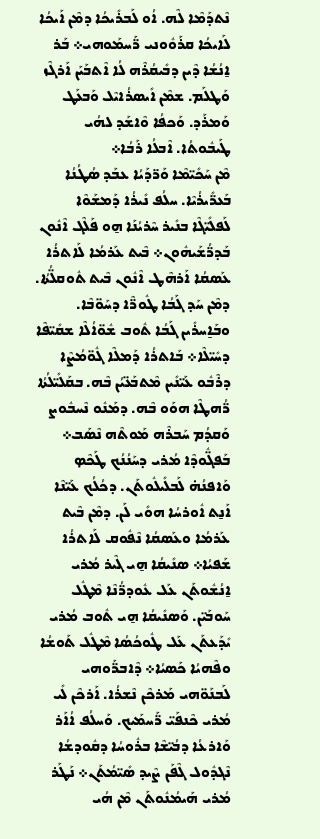ܢܶܬܕܰܡܶܐ ܠܶܗ. ܐܳܘ ܠܰܒܪܺܝܟܳܐ ܕܡܶܢ ܐܰܝܟܳܐ ܠܰܐܝܟܳܐ ܩܪܰܘܽܘܢܝ ܪ̈ܰܚܡܰܘܗܝ܀ ܒܰܪ ܐ̱ܢܳܫܳܐ ܕܶܝܢ ܕܒܺܝܩܳܪܶܗ ܠܳܐ ܐܶܬܒܰܝܰܢ ܐܰܪܓܶܙ ܘܰܛܠܰܡ. ܫܡܶܢ ܐܺܝܣܪܳܐܝܶܠ ܘܰܒܥܰܛ ܘܰܡܪܰܕ. ܘܰܟܦܳܐ ܘܶܐܫܰܕ ܠܗܳܝ ܛܰܝܒܽܘܬܳܐ. ܐܶܒܠܳܐ ܪܰܒܳܐ܀
ܡܶܢ ܚܰܟܺܝ̈ܡܶܐ ܘܰܪ̈ܕܰܝܳܐ ܥܒܰܕ ܣܳܛܳܢܳܐ ܒܰܥܪ̈ܺܝܪܳܝܶܐ. ܚܠܳܦ ܢܺܝܪܳܐ ܕܰܡܫܰܘܶܐ ܠܰܦܠܺܝ̈ܓܶܐ ܒܢܺܝܪ ܚܶܪܝܳܢܰܐ ܗ̱ܘ ܦܰܠܶܓ ܐܶܢܽܘܢ ܒܰܕܪ̈ܳܫܰܝܗܽܘܢ܀ ܒܶܝܬ ܥܰܪܡܳܐ ܠܰܐܬܪܳܐ ܥܰܣܩܳܐ ܐܰܪܗܶܛ ܐܶܢܽܘܢ ܒܶܝܬ ܬܽܘܩܠ̈ܳܬܳܐ. ܕܡܶܢ ܚܰܕ ܓܰܒܳܐ ܛܽܘܪ̈ܶܐ ܕܚܰܘ̈ܒܶܐ. ܘܒܰܐ̱ܚܪܺܝܢ ܓܰܒܳܐ ܬܽܘܒ ܫܽܘ̈ܐܳܠܶܐ ܫܩܺܝ̈ܦܶܐ ܕܚܺܝ̈ܠܶܐ܀ ܒܰܐܬܪܳܐ ܕܰܡܠܶܐ ܓܽܘ̈ܡܳܨܶܐ ܕܪܶܒܽܘ ܥܰܝ̈ܢܺܝܢ ܡܶܬܒܰܥ̈ܝܳܢ ܒܶܗ. ܒܩܰܠܺܝ̈ܠܳܬܳܐ ܪ̈ܳܗܛܶܐ ܗܘܰܘ ܒܶܗ. ܕܡܰܢܽܘ ܢܶܚܒܽܘܨ ܘܰܩܕܳܡ ܚܰܒܪܶܗ ܡܰܘܬܶܗ ܢܶܣܰܒ܀ ܒܰܦܓ̈ܽܘܕܶܐ ܡܳܪܝ ܕܚܰܢܳܢܳܟ ܛܰܟܶܤ ܘܰܐܦܢܳܗ̇ ܠܰܒܠܺܝܠܽܘܬܰܢ. ܕܟܳܠܳܟ ܥܰܝ̈ܢܶܐ ܐܰܢ̱ܬ ܐܽܘܪܚܳܐ ܗܘܺܝ ܠܰܢ. ܕܡܶܢ ܒܶܝܬ ܥܰܪܡܳܐ ܘܥܰܣܩܳܐ ܢܶܦܽܘܩ ܠܰܐܬܪܳܐ ܫܰܦܝܳܐ܀ ܣܢܺܝܩܳܐ ܗ̱ܝ ܓܶܝܪ ܡܳܪܝ ܐ̱ܢܳܫܽܘܬܰܢ ܥܰܠ ܥܽܘܕܪ̈ܳܢܶܐ ܡܶܛܽܠ ܚܰܘܒܰܝ̈ܢ. ܘܰܣܢܺܝܩܳܐ ܗ̱ܝ ܬܽܘܒ ܡܳܪܝ ܝܺܕܰܥܬܰܢ ܥܰܠ ܛܽܘܟܳܣܳܐ ܡܶܛܽܠ ܬܰܘܫܳܐ ܘܦܶܗܝܳܐ ܟܰܣܝܳܐ܀ ܕܶܐܒܪ̈ܰܘܗܝ ܠܰܒܢܰܘ̈ܗܝ ܡܰܪܟܶܢ ܢܶܫܪܳܐ. ܐܰܪܟܶܢ ܠܺܝ ܡܳܪܝ ܟܶܢܦܰܝ̈ ܪ̈ܰܚܡܰܝܟ. ܘܰܚܠܳܦ ܐܳܐܰܪ ܘܰܐܪܥܳܐ ܕܒܳܝ̈ܫܶܐ ܒܪܽܘܚܳܐ ܕܩܽܘܕܫܳܐ ܢܶܓܕܽܘܠ ܓܶܦܰܢ ܨܶܝܕ ܣܺܝ̈ܡܳܬܰܢ܀ ܢܰܛܰܪ ܡܳܪܝ ܗܰܝܡܳܢܽܘܬܰܢ ܡܶܢ ܗܳܝ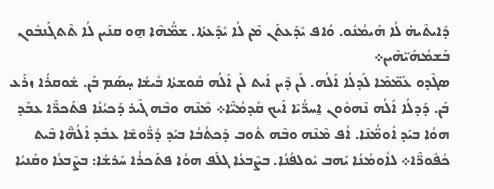ܕܺܐܝܬܶܝܗ̇ ܠܳܐ ܗܰܝܡܳܢܽܘ. ܘܳܐܦ ܝܺܕܰܥܬܰܢ ܡܶܢ ܠܳܐ ܝܺܕܰܥܬܳܐ. ܫܡ̈ܳܗܶܐ ܗ̱ܘ ܩܢܰܝܢ ܠܳܐ ܬܶܬܓܰܢܒܽܘܢ ܒܰܫܡܳܗܰܝ̈ܗܶܝܢ܀
ܣܓܶܕܘ ܥܰܡ̈ܡܶܐ ܠܰܕܠܳܐ ܐܰܠܳܗ. ܠܰܢ ܕܶܝܢ ܐܺܝܬ ܠܰܢ ܐܰܠܳܗ ܩܽܘܫܬܳܐ ܒܺܝܫܳܐ ܚ̣ܣܰܡ ܒܰܢ. ܫܽܘܩܪܳܐ ܙܪܰܥ ܒܰܢ. ܕܰܕܠܳܐ ܐܰܠܳܗ ܢܶܗܘܽܘܢ ܐ̱ܚܪ̈ܳܝܶܐ ܐܰܝܟ ܩܰܕܡܳܝ̈ܶܐ܀ ܡܶܢܶܗ ܘܒܶܗ ܓܶܝܪ ܕܰܟܝܳܢܳܐ ܦܬܰܟܪ̈ܶܐ ܥܒܰܕ ܗܘܳܐ ܒܝܰܕ ܐܽܘܡ̈ܳܢܶܐ. ܐܳܦ ܡܶܢܶܗ ܘܒܶܗ ܬܽܘܒ ܕܰܟܬܳܒܳܐ ܒܝܰܕ ܕܳܪ̈ܽܘܫܶܐ ܥܒܰܕ ܐܰܠܳܗ̈ܶܐ ܒܶܝܬ ܟܳܦܽܘܪ̈ܶܐ܀ ܠܐܽܘܡܳܢܳܐ ܝܰܗܒ ܝܽܘܠܦܳܢܳܐ. ܒܨܶܒܥܳܐ ܓܠܰܦ ܗܘܳܐ ܦܬܰܟܪܳܐ ܚܰܪܫܳܐ: ܒܨܶܒܥܳܐ ܘܩܰܢܝܳܐ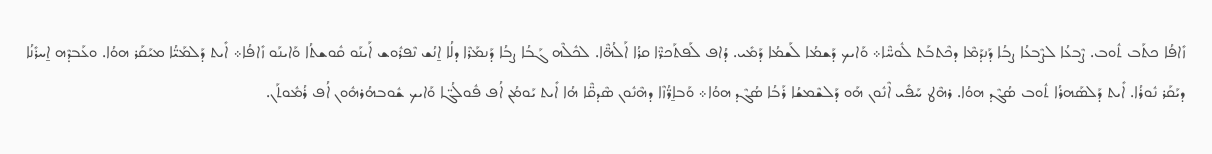ܙܺܐܦܳܐ ܟܬܰܒ ܬܽܘܒ. ܨܶܒܥܳܐ ܠܨܶܒܥܳܐ ܨܒܳܐ ܕܰܢܕܰܡܶܐ ܕܟܶܬܒܰܬ ܠܽܘܚ̈ܶܐ܀ ܘܰܐܝܟ ܕܰܫܡܳܐ ܠܰܫܡܳܐ ܕܰܡܺܝ. ܕܳܐܦ ܠܰܦܬܰܟܪ̈ܶܐ ܩܪܳܐ ܐܰܠܳܗ̈ܶܐ. ܠܟܽܠܶܗ ܓܰܒܳܐ ܨܒܳܐ ܕܰܢܡܰܪܶܐ ܕܠܳܐ ܐ̱ܢܳܫ ܢܶܦܪܽܘܫ ܐܰܝܢܰܘ ܩܽܘܫܬܳܐ ܘܰܐܝܢܰܘ ܙܺܐܦܳܐ܀ ܐܺܝܬ ܕܰܠܡܰܝ̈ܳܐ ܡܝܰܩܰܪ ܗܘܳܐ. ܘܥܰܒܕܶܗ ܐ̱ܚܪܺܢܳܐ ܕܝܰܩܰܪ ܢܽܘܪܳܐ. ܐܺܝܬ ܕܰܠܣܰܗܪܳܐ ܬܽܘܒ ܣܳܓܶܕ ܗܘܳܐ. ܪܗܶܛ ܚܰܦܺܝ ܐܶܢܽܘܢ ܗܰܘ ܕܰܠܫܶܡܫܳܐ ܪܰܒܳܐ ܣܳܓܶܕ ܗܘܳܐ܀ ܘܰܒܐ̱ܪ̈ܳܙܶܐ ܕܗܶܢܽܘܢ ܣܶܕܩ̈ܶܐ ܗܳܐ ܐܺܝܬ ܝܰܘܡܳܢ ܐܳܦ ܦܽܘܠܳܓ̈ܐ ܘܰܐܝܟ ܫܽܘܒܗܳܪܗܽܘܢ ܐܳܦ ܪܳܡܽܘܬܰܢ.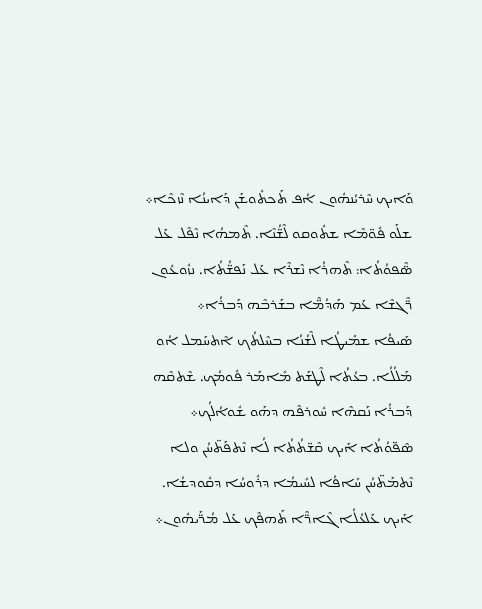ܘܰܐܝܟ ܚܶܪܝܳܢܗܽܘܢ ܐܳܦ ܬܰܟܬܽܘܫܰܢ ܕܰܐܝܢܳܐ ܢܶܙܟܶܐ܀ ܫܠܰܘ ܦܽܘ̈ܡܶܐ ܫܬܽܘܩܘ ܠܶܫ̈ܳܢܶܐ. ܬܶܡܗܳܐ ܢܶܦܶܠ ܥܰܠ ܣ̈ܶܦܘܳܬܳܐ: ܬܶܗܪܳܐ ܢܶܫܪܶܐ ܥܰܠ ܢܰܦܫ̈ܳܬܳܐ. ܢܙܽܘܥܽܘܢ ܪ̈ܶܓܫܶܐ ܥܰܡ ܗܰܕܳܡ̈ܶܐ ܒܫܰܪܒܶܗ ܕܰܒܪܳܐ܀
ܣܰܝܦܳܐ ܫܡܺܝܛܳܐ ܠܶܫܳܢܳܐ ܒܚܶܠܬܳܟ ܐܶܬܚܰܡܠ ܐܳܘ ܡܰܠܳܠܳܐ. ܒܥܳܬܳܐ ܠܶܛܫܰܬ ܡܺܐܡܰܪ ܦܽܘܡܳܟ. ܫܶܬܩܶܗ ܕܰܒܪܳܐ ܢܰܩܗܶܐ ܚܽܘܪܦܶܗ ܕܗܰܘ ܫܽܘܐܳܠܳܟ܀ ܣܶܦ̈ܘܳܬܳܐ ܐܰܝܟ ܩܶܫ̈ܬܳܬܳܐ ܠܳܐ ܢܶܬܦܰܬ̈ܚܳܢ ܘܠܐ ܢܶܬܡܰܬ̈ܚܳܢ ܚܺܐܦܳܐ ܠܚܺܝܡܳܐ ܕܪܽܘܚܳܐ ܕܩܽܘܕܫܳܐ. ܐܰܝܟ ܥܰܠܥܳܠܳܐ ܓܶܐܪ̈ܶܐ ܬܰܗܦܶܟ ܥܰܠ ܡܳܪ̈ܰܝܗܽܘܢ܀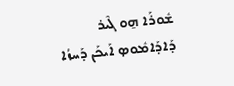ܫܽܘܪܰܐ ܗ̱ܘ ܓܶܝܪ ܕܰܐܕܰܐܡܽܘܤ ܐܰܝܟܰܢ ܕܰܚܙܳܐ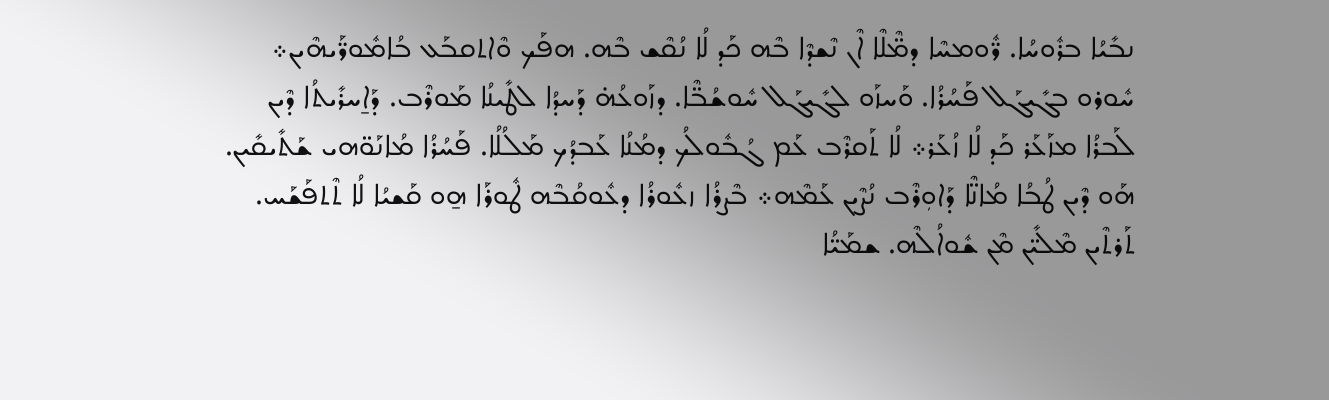ܢܒܺܝܳܐ ܒܪܽܘܚܳܐ. ܪ̈ܽܘܡܚܶܐ ܕܡ̈ܶܠܶܐ ܐܶܢ ܢܶܫܕܶܐ ܒܶܗ ܟܰܕ ܠܳܐ ܢܳܩܶܫ ܒܶܗ. ܗܦܰܟ ܘܶܐܬܩܒܰܥ ܒܳܐܡܽܘܪ̈ܰܝܗܶܝܢ܀ ܚܽܘܪܘ ܒܓܺܝܓܰܠ ܦܰܚܳܪܳܐ. ܘܰܚܙܰܘ ܠܓܺܝܓܰܠ ܚܽܘܫܳܒ̈ܶܐ. ܕܙܰܘܥܳܗ̇ ܕܰܚܕܳܐ ܠܛܺܝܢܳܐ ܡܰܘܪܶܒ. ܕܰܐ̱ܚܪܺܝܬܳܐ ܕܶܝܢ ܠܰܒܪܳܐ ܡܙܰܥܰܪ ܟܰܕ ܠܳܐ ܙܳܥܰܪ܀ ܠܳܐ ܬܰܩܪܶܒ ܥܰܡ ܓܳܒܽܘܠܳܟ ܕܡܳܢܳܐ ܥܰܒܕܳܟ ܡܰܠܳܠܳܐ. ܦܰܚܳܪܳܐ ܡܳܐܢܰܘ̈ܗܝ ܫܰܬܺܝܩܺܝܢ. ܗܰܘ ܕܶܝܢ ܛܳܒܳܐ ܡܳܐܢ̈ܶܐ ܕܰܐܘܼܪܶܒ ܢܳܨܶܝܢ ܥܰܡܶܗ܀ ܒܶܨܪܳܐ ܙܥܽܘܪܳܐ ܕܥܽܘܩܳܒܶܗ ܛܽܘܪܰܐ ܗ̱ܘ ܩܰܫܝܳܐ ܠܳܐ ܬܶܬܦܰܫܰܚ. ܬܰܪܬܶܝܢ ܡܶܠܺܝ̈ܢ ܡܶܢ ܫܽܘܐܳܠܶܗ. ܫܡܰܝ̈ܳܐ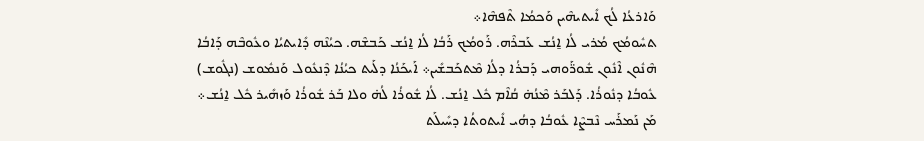ܘܰܐܪܥܳܐ ܠܳܟ ܐܺܝܬܝܗܶܝܢ ܘܰܟܡܳܐ ܬܶܦܗܶܐ܀
ܬܚܽܘܡܳܟ ܡܳܪܝ ܠܳܐ ܐ̱ܢܳܫ ܥܰܒܪܶܗ. ܪܰܘܡܳܟ ܪܰܒܳܐ ܠܳܐ ܐ̱ܢܳܫ ܟܰܒܫܶܗ. ܟܝܳܢܶܗ ܕܺܐܝܬܝܳܐ ܘܥܽܘܒܶܗ ܕܰܐܒܳܐ ܗܶܢܽܘܢ ܐܶܢܽܘܢ ܫܽܘܪ̈ܰܘܗܝ ܕܰܒܪܳܐ ܕܠܳܐ ܡܶܬܟܰܒܫܺܝܢ܀ ܐܰܝܟܰܢܳܐ ܕܠܰܝܬ ܟܝܳܢܳܐ ܕܶܢܥܽܘܠ ܘܰܢܡܽܘܫ (ܢܓܽܘܫ) ܥܽܘܒܳܐ ܕܢܽܘܪܳܐ. ܕܰܠܒܰܪ ܡܶܢܳܗ̇ ܩܳܐܶܡ ܟܽܠ ܐ̱ܢܳܫ. ܠܳܐ ܫܽܘܪܳܐ ܠܳܗ̇ ܘܠܐ ܒܰܪ ܫܽܘܪܳܐ ܘܰܙܗܺܝܪ ܟܽܠ ܐ̱ܢܳܫ܀  ܡܰܢ ܢܰܡܪܰܚ ܢܶܒܨܶܐ ܥܽܘܒܳܐ ܕܗܳܝ ܐܺܝܬܘܬܳܐ ܕܚܺܝܠܰܬ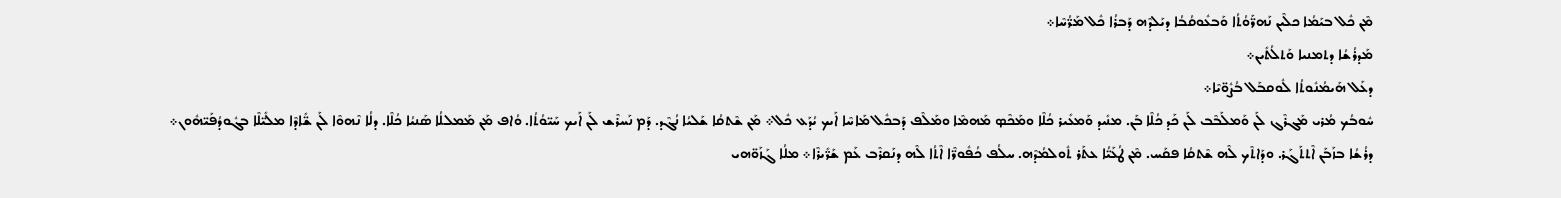ܡܶܢ ܟܽܠ ܒܝܰܡܳܐ ܟܠܶܝܢ ܢܰܗܪ̈ܰܘܳܬܳܐ ܘܰܒܥܽܘܩܳܒܳܐ ܕܝܰܠܕܶܗ ܕܰܒܪܳܐ ܟܽܠ ܡܰܪ̈ܳܚܶܐ܀
ܡܰܕܪܳܫܳܐ ܕܬܡܢܝܐ ܘܰܬܠܳܬܺܝܢ܀
ܕܥܰܠ ܗܰܝܡܳܢܽܘܬܳܐ ܠܽܘܩܒܰܠ ܒܳܨܽܘ̈ܝܶܐ܀
ܚܽܘܒܳܟ ܡܳܪܝ ܡܰܓܪܶܓ ܠܰܢ ܘܰܡܠܰܒܶܒ ܠܰܢ ܟܰܕ ܟܳܠܶܐ ܒܰܢ. ܡܢܺܝܕ ܘܰܡܥܺܝܪ ܟܳܠܶܐ ܘܡܰܟܶܤ ܡܰܗܡܶܐ ܘܡܰܠܶܦ ܕܰܒܟܽܠ ܡܰܐܚܶܐ ܐܰܝܟ ܝܳܕܰܥ ܟܽܠ܀ ܡܰܢ ܫܶܬܩܳܐ ܫܰܠܝܳܐ ܢܳܓܶܕ. ܕܰܡ ܢܰܚܪܶܫ ܠܰܢ ܐܰܝܟ ܚܰܝ̈ܘܳܬܳܐ. ܘܳܐܦ ܡܰܢ ܡܰܡܠܠܳܐ ܣܰܢܝܳܐ ܟܳܠܶܐ. ܕܠܳܐ ܢܶܗܘܶܐ ܠܰܢ ܫ̈ܺܐܕܶܐ ܡܠܺܝ̈ܠܶܐ ܒܓܽܘܕܳܦܰܝ̈ܗܽܘܢ܀
ܕܪܳܫܳܐ ܒܙܰܒܰܢ ܐܶܬܬܰܓܰܪ. ܘܕܰܐܬܶܟ ܠܶܗ ܫܶܬܩܳܐ ܦܩܰܚ. ܡܶܢ ܛܳܥܰܝ̈ܳܐ ܥܬܰܪ ܬܽܘܠܡܳܕܶܗ. ܚܠܳܦ ܟܳܦܽܘܪ̈ܶܐ ܐܶܬܳܐ ܠܶܗ ܕܢܰܩܪܶܒ ܥܰܡ ܫܰܪ̈ܺܝܪܶܐ܀ ܡܠܳܐ ܓܰܙܰܘ̈ܗܝ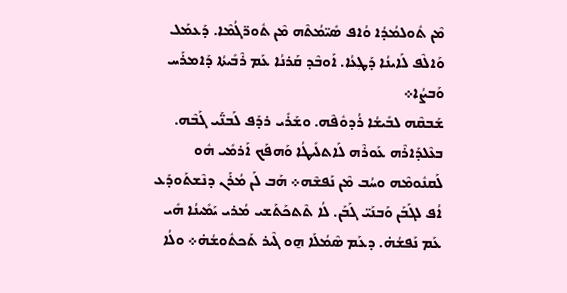ܡܶܢ ܬܽܘܠܡܳܕܳܐ ܘܳܐܦ ܣܺܝ̈ܡܳܬܶܗ ܡܶܢ ܬܽܘܪ̈ܓܳܡܶܐ. ܕܰܥܡܰܠ ܘܰܐܠܶܦ ܠܰܐܝܢܳܐ ܕܰܛܼܥܳܐ. ܐܰܘܒܶܕ ܩܰܪܢܳܐ ܥܰܡ ܪܶܒܺܝܬܳܐ ܕܰܐܡܪܰܚ ܘܰܒܨܳܐ܀
ܫܰܒܩܶܗ ܠܒܺܝܫܳܐ ܪܳܕܘܽܦܶܗ. ܘܫܰܪܺܝ ܪܕܰܦ ܠܰܒܢ̈ܰܝ ܓܰܒܶܗ. ܒܥܶܠܕܰܐܪܶܗ ܥܰܘܪܶܗ ܠܰܐܬܠܺܝܛܳܐ ܘܰܗܦܰܟ ܐܰܪܡܺܝ ܗܽܘ ܠܰܩܢܽܘܡܶܗ ܘܚܳܒ ܡܶܢ ܢܰܦܫܶܗ܀ ܗܰܒ ܠܰܢ ܡܳܪܰܢ ܕܢܶܫܬܰܘܕܰܥ ܐܳܦ ܠܓܰܒܰܢ ܘܰܒܢܰܝ̈ ܓܰܒܰܢ. ܠܳܐ ܬܶܬܟܰܬܰܫܝ ܡܳܪܝ ܝܰܡܺܝܢܳܐ ܗܺܝ ܥܰܡ ܢܰܦܫܳܗ̇. ܕܥܰܡ ܣܶܡܳܠܰܐ ܗ̱ܘ ܓܶܝܪ ܬܰܟܬܽܘܫܳܗ̇܀ ܘܠܳܐ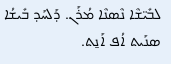ܠܒܺܝ̈ܫܶܐ ܢܶܣܢܶܐ ܡܳܪܰܢ. ܕܰܠܚܰܕ ܒܺܝܫܳܐ ܣܢܰܝܬ ܐܳܦ ܐܰܢ̱ܬ.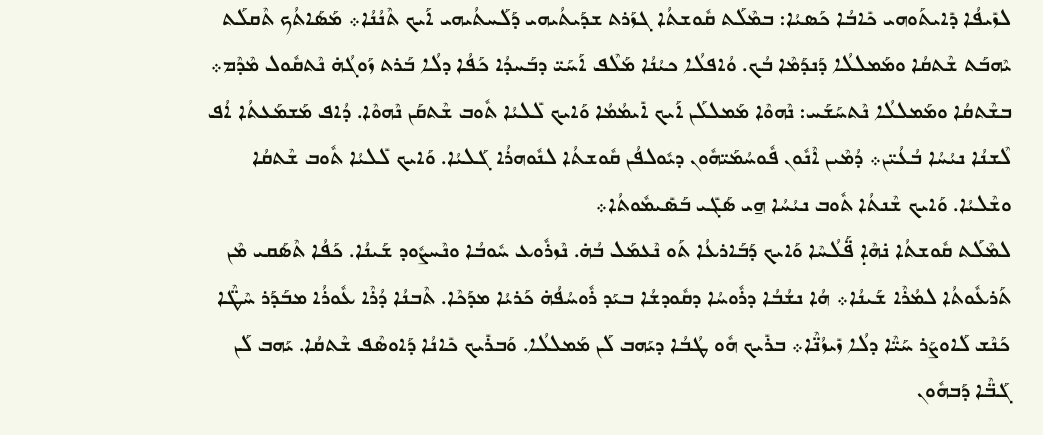ܠܙܺܝܦܳܐ ܕܺܐܝܬܰܘܗܝ ܟܺܐܒܳܐ ܟܰܣܝܳܐ: ܒܡܶܠܰܬ ܩܽܘܫܬܳܐ ܓܙܰܪܬ ܫܕܰܝܬܳܝܗܝ ܕܰܠܰܚܬܳܝܗܝ ܐܰܝܟ ܬܶܢܳܢܳܐ܀ ܡܰܣܰܐܬܳܟ ܬܶܩܠܰܬ ܝܶܗܒܰܬ ܫܶܬܩܳܐ ܘܡܰܡܠܠܳܐ ܕܰܢܕܰܡܶܐ ܒܳܟ. ܘܳܐܦܠܳܐ ܟܝܳܢܳܐ ܡܰܠܶܦ ܐܰܚܰܝ̈ ܕܒܰܚܕܳܐ ܟܰܦܳܐ ܕܠܳܐ ܒܰܪܬ ܙܰܘܓܳܗ̇ ܢܶܬܩܽܘܠ ܡܶܕܶܡ܀ ܒܫܶܬܩܳܐ ܘܡܰܡܠܠܳܐ ܢܶܬܚܰܫܰܚ: ܢܶܗܘܶܐ ܡܰܡܠܠܰܢ ܐܰܝܟ ܐܺܝܡܳܡܳܐ ܘܰܐܝܟ ܠܺܠܝܳܐ ܬܽܘܒ ܫܶܬܩܰܢ ܢܶܗܘܶܐ. ܕܳܐܦ ܡܰܫܡܰܥܬܳܐ ܐܳܦ ܠܶܫܢܳܐ ܢܝܳܚܳܐ ܒܳܥܳܝ̈ܢ܀ ܕܳܡܶܝܢ ܐܶܢܽܘܢ ܦܽܘܚܳܡܰܝ̈ܗܽܘܢ ܕܝܽܘܠܦܳܢ ܩܽܘܫܬܳܐ ܠܢܽܘܗܪܳܐ ܓܰܠܝܳܐ. ܘܰܐܝܟ ܠܺܠܝܳܐ ܬܽܘܒ ܫܶܬܩܳܐ ܘܫܶܠܝܳܐ. ܘܰܐܝܟ ܫܶܢܬܳܐ ܬܽܘܒ ܢܝܳܚܳܐ ܗ̱ܝ ܣܰܓܺܝ ܒܰܣܺܝܡܽܘܬܳܐ܀
ܠܡܶܠܰܬ ܩܽܘܫܬܳܐ ܢ̇ܗܶܐ̣ ܦ̈ܰܠܳܚܶܐ ܘܰܐܝܟ ܕܰܒܰܐܪܥܳܐ ܬܰܘ ܢܶܥܡܰܠ ܒܳܗ̇. ܢܶܙܪܽܘܥ ܚܽܘܒܳܐ ܘܢܶܚܨܽܘܕ ܫܰܝܢܳܐ. ܟܰܦܳܐ ܬܶܣܰܩܝ ܡܶܢ ܬܰܪܥܽܘܬܳܐ ܠܡܳܪܶܐ ܫܰܝܢܳܐ܀ ܗܳܐ ܢܫܳܒܳܐ ܕܪܽܘܚܳܐ ܕܩܽܘܕܫܳܐ ܒܝܰܕ ܪܽܘܚܳܦܳܗ̇ ܟܰܪܝܳܐ ܡܕܰܟܶܐ. ܬܶܒܢܳܐ ܕܳܪܶܐ ܥܽܘܪܳܐ ܡܒܰܕܰܪ ܚܶܛ̈ܶܐ ܟܰܢܶܫ ܠܰܐܘܨܰܪ ܚܰܝ̈ܶܐ ܕܠܳܐ ܙܺܝܙܳܢ̈ܶܐ܀ ܒܪܺܝܟ ܗܽܘ ܛܳܒܳܐ ܕܝܰܗܒ ܠܰܢ ܡܰܡܠܠܳܐ. ܘܰܒܪܺܝܟ ܟܺܐܢܳܐ ܕܰܐܘܣܶܦ ܫܶܬܩܳܐ. ܝܰܗܒ ܠܰܢ ܓܰܒ̈ܶܐ ܕܰܒܗܽܘܢ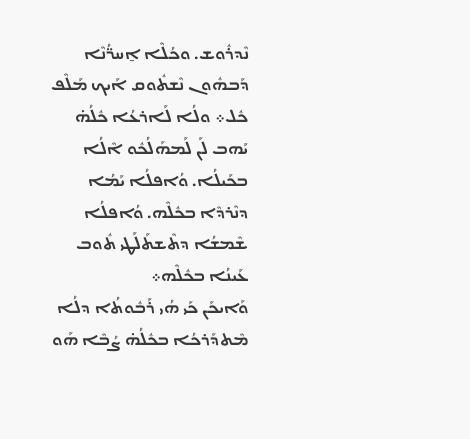ܢܶܕܪܽܘܫ. ܘܟܳܠܶܐ ܐ̱ܚܪ̈ܳܢܶܐ ܕܰܒܗܽܘܢ ܢܶܫܬܽܘܩ ܐܰܝܟ ܡܰܠܶܦ ܟܽܠ܀ ܘܠܳܐ ܠܰܐܪܥܳܐ ܟܽܠܳܗ̇ ܝܰܗܒ ܠܰܢ ܠܰܡܗܰܠܳܟܽܘ ܐܶܠܳܐ ܒܟܰܝܠܳܐ. ܘܳܐܦܠܳܐ ܝܰܡܳܐ ܕܢܶܪܕܶܐ ܒܟܽܠܶܗ. ܘܳܐܦܠܳܐ ܫܶܡܫܳܐ ܕܬܶܫܬܰܠܰܛܝ ܬܽܘܒ ܥܰܝܢܳܐ ܒܟܽܠܶܗ܀
ܘܰܐܝܟܰܢ ܟܰܝ ܗܳܝ ܪܰܒܽܘܬܳܐ ܕܠܳܐ ܡܶܬܕܰܪܟܳܐ ܒܟܽܠܳܗ̇ ܨܳܒܶܐ ܗܰܘ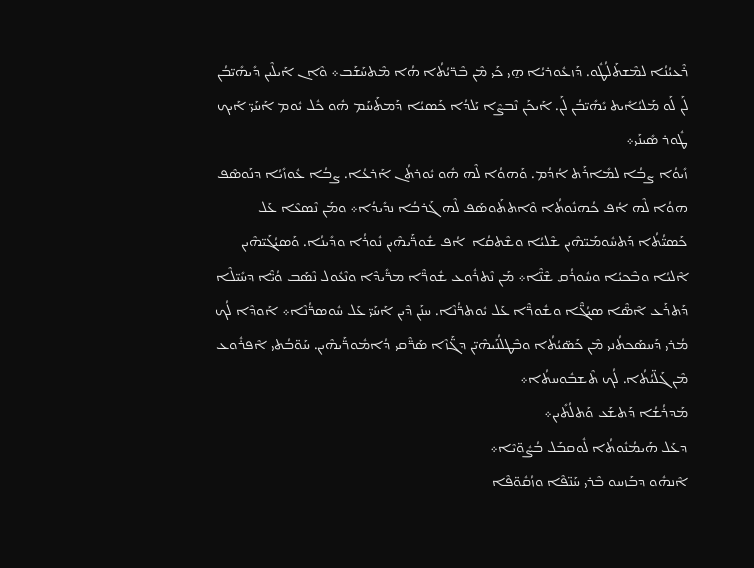ܪܶܥܝܳܢܳܐ ܠܡܶܫܬܰܠܳܛܽܘ. ܕܰܙܥܽܘܪܝܳܐ ܗ̱ܝ ܟܰܝ ܡܶܢ ܒܶܪ̈ܝܳܬܳܐ ܗܳܐ ܡܶܬܚܰܫܰܒ܀ ܘܶܐܢ ܐܰܝܠܶܝܢ ܕܺܝܗܺܝ̈ܒܳܢ ܠܰܢ ܠܰܘ ܡܰܠܝܳܐܺܝܬ ܝܺܗܺܝ̈ܒܳܢ ܠܰܢ. ܐܰܝܟܰܢ ܢܶܒܨܶܐ ܝܰܠܕܳܐ ܟܰܣܝܳܐ ܕܰܡܬܰܚܰܡ ܗܽܘ ܟܽܠ ܝܽܘܡ ܐܰܚܰܝ̈ ܐܰܝܟ ܛܽܘܪ ܣܺܝܢܰܝ܀
ܙܺܝܘܳܐ ܨܒܳܐ ܠܡܺܐܪܰܬ ܐܳܕܳܡ. ܘܰܗܘܳܐ ܠܶܗ ܗܽܘ ܝܽܘܪܬܳܢ ܐܰܪܥܳܐ. ܨܒܳܐ ܥܽܘܙܺܝܳܐ ܕܢܰܘܣܶܦ ܗܘܳܐ ܠܶܗ ܐܳܦ ܟܳܗܢܽܘܬܳܐ ܘܶܐܬܬܰܘܣܰܦ ܠܶܗ ܓܰܪܒܳܐ ܢܕܺܝܕܳܐ܀ ܘܡܰܢ ܢܶܣܥܶܐ ܥܰܠ ܟܰܣܝ̈ܳܬܳܐ ܕܰܬܚܽܘܡܰܝ̈ܗܶܝܢ ܫܶܠܝܳܐ ܘܫܶܬܩܳܐ  ܐܳܦ ܫܽܘܪ̈ܰܝܗܶܝܢ ܢܽܘܪܳܐ ܘܕܺܝܢܳܐ. ܘܰܣܝܳܓܰܝ̈ܗܶܝܢ ܐܶܠܝܳܐ ܘܒܶܟܝܳܐ ܘܚܽܘܪܳܩ ܫܶܢ̈ܶܐ܀ ܡܰܢ ܢܶܬܪܽܘܥ ܫܽܘܪ̈ܶܐ ܡܪ̈ܺܝܕܶܐ ܘܢܶܥܽܘܠ ܢܶܣܰܒ ܘܳܝ̈ܶܐ ܕܚܺܝ̈ܠܶܐ ܕܰܬܪܰܥ ܐܶܣ̈ܶܐ ܣܝܳܓ̈ܶܐ ܘܫܽܘܪ̈ܶܐ ܥܰܠ ܝܽܘܬܪ̈ܳܢܶܐ. ܚܢܰܢ ܕܶܝܢ ܐܰܚܰܝ̈ ܥܰܠ ܚܽܘܣܪ̈ܳܢܶܐ܀ ܐܰܘܕܶܐ ܠܳܟ ܡܳܪܝ ܕܰܚܣܰܟܬܳܢܝ ܡܶܢ ܟܰܣ̈ܝܳܬܳܐ ܘܒܶܛܠܳܢܰܝܗܶܝ̈ܢ ܕܓ̈ܰܙܶܐ ܣܰܪ̈ܶܩܝ ܕܳܐܡܽܘܪ̈ܰܝܗܶܝܢ. ܚܰܘ̈ܒܳܬܝ ܐܶܦܪܽܘܥ ܡܶܢ ܓܰܠ̈ܝܳܬܳܐ. ܠܳܟ ܬܶܫܒܽܘܚܬܳܐ܀
ܡܰܕܪܳܫܳܐ ܕܰܬܫܰܥ ܘܰܬܠܳܬܺܝܢ܀
ܕܥܰܠ ܗܰܝܡܳܢܽܘܬܳܐ ܠܽܘܩܒܰܠ ܒܳܨܽܘ̈ܝܶܐ܀
ܐܶܢܗܽܘ ܕܒܰܙܚܘ ܒܶܪܝ ܚܰܢ̈ܦܶܐ ܘܙܳܩܽܘ̈ܦܶܐ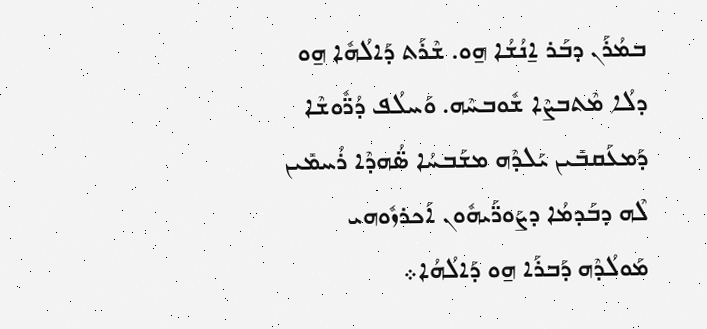ܒܡܳܪܰܢ ܕܒܰܪ ܐ̱ܢܳܫܳܐ ܗ̱ܘ. ܫܶܪܰܬ ܕܰܐܠܳܗܽܐ ܗ̱ܘ ܕܠܳܐ ܡܶܬܒܨܶܐ ܫܽܘܒܚܶܗ. ܘܰܚܠܳܦ ܕܳܪ̈ܽܘܫܶܐ ܕܰܡܥܰܩܒܺܝܢ ܝܰܠܕܶܗ ܡܫܰܒܚܳܐ ܣ̈ܳܗܕܶܐ ܪܳܚܡܺܝܢ ܠܶܗ ܕܒܰܕܡܳܐ ܕܨܰܘܪ̈ܰܝܗܽܘܢ ܐܰܟܪܙܽܘܗܝ ܡܰܘܠܳܕܶܗ ܕܰܒܪܰܐ ܗ̱ܘ ܕܰܐܠܳܗܳܐ܀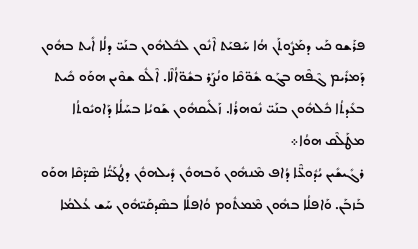ܦܪܰܫܘ ܟܰܝ ܕܡܰܨܽܘܬܰܢ ܗܳܐ ܚܰܦܝܰܬ ܐܶܢܽܘܢ ܠܟܽܠܗܽܘܢ ܒܢܰܝ̈ ܕܠܳܐ ܐܺܝܬ ܒܗܽܘܢ ܕܰܡܪܺܝܡ ܓܶܦܶܗ ܒܓܰܘ ܫܽܘ̈ܩܶܐ ܘܢܳܨܰܪ ܒܫܽܘ̈ܐܳܠܶܐ. ܐܶܠܽܘ ܫܘܶܝܢ ܗܘܰܘ ܟܺܝܬ ܒܥܺܕܬܳܐ ܟܽܠܗܽܘܢ ܒܢܰܝ̈ ܢܽܘܗܪܳܐ. ܙܰܠܺܝܩܗܽܘܢ ܫܰܘܝܳܐ ܒܚܰܠܳܐ ܕܰܐܘܝܽܘܬܳܐ ܡܛܰܠܶܩ ܗܘܳܐ܀
ܪܓܺܝܫܺܝܢ ܝܳܕܽܘܥ̈ܶܐ ܕܳܐܦ ܡܶܢܗܽܘܢ ܘܰܒܗܘܽܢ ܕܺܝܠܗܘܽܢ ܕܛܳܥܰܝ̈ܳܐ ܣܶܕ̈ܩܶܐ ܗܘܰܘ ܒܰܙܒܰܢ. ܘܰܐܦܠܳܐ ܒܗܽܘܢ ܡܶܡܬܽܘܡ ܘܳܐܦܠܳܐ ܒܣܶܕܩܰܝ̈ܗܽܘܢ ܚܰܫ ܥܳܠܡܳܐ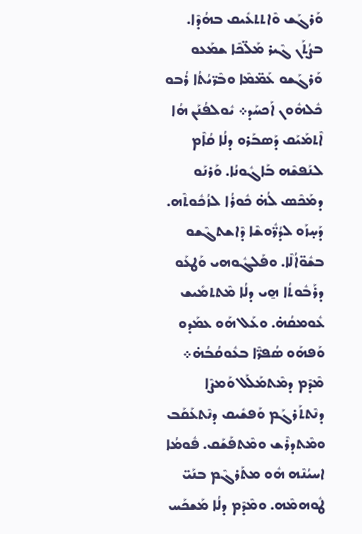ܘܰܪܓܰܫ ܘܶܐܬܬܥܺܝܩ ܒܗܳܕܶܐ. ܒܨܳܬܰܢ ܓܶܝܪ ܡܰܠ̈ܟܶܐ ܫܡܰܥܘ ܘܰܪܓܰܫܘ ܥܰܡ̈ܡܶܐ ܘܒܶܪ̈ܝܳܬܳܐ ܪܳܒܘ ܟܽܠܗܽܘܢ ܐܰܟܚܰܕ܀ ܝܽܘܠܦܳܢܰܢ ܗܳܐ ܐܶܬܡܰܝܰܩ ܕܰܣܒܰܪܘ ܕܠܳܐ ܩܳܐܶܡ ܠܢܰܦܫܶܗ ܒܰܐܓܽܘܢܳܐ. ܘܰܪܢܰܘ ܕܡܰܟܶܣ ܠܳܗ̇ ܟܽܘܪܳܐ ܠܙܳܟܽܘܬܶܗ. ܕܰܚ̣ܙܰܘ ܠܕܳܪ̈ܽܘܫܶܐ ܕܶܐܫܬܓܶܫܘ ܒܫܽܘ̈ܐܳܠܶܐ. ܘܦܰܠܓܽܘܗܝ ܘܰܛܥܰܘ ܕܪܰܒܽܘܬܳܐ ܗ̱ܝ ܕܠܳܐ ܡܶܬܬܡܺܝܫ ܥܽܘܡܩܳܗ̇. ܘܥܰܠ ܗܰܘ ܥܡܰܕܘ ܘܰܦܗܰܘ ܣܳܦܪ̈ܶܐ ܒܥܽܘܩܳܒܳܗ̇܀ ܡܶܕܶܡ ܕܡܶܬܡܰܠܰܠ ܘܰܡܨܶܐ ܕܢܶܬܬܰܪܓܰܡ ܘܰܦܫܺܝܩ ܕܢܶܬܥܰܩܰܒ ܘܡܶܬܕܪܶܫ ܘܡܶܬܦܰܫܰܩ. ܦܽܘܡܳܐ ܐܚܝܳܢܶܗ ܗܽܘ ܡܬܰܪܓܶܡ ܒܢܰܝ̈ ܛܽܘܗܡܶܗ. ܘܡܶܕܶܡ ܕܠܳܐ ܡܰܫܟܰܚ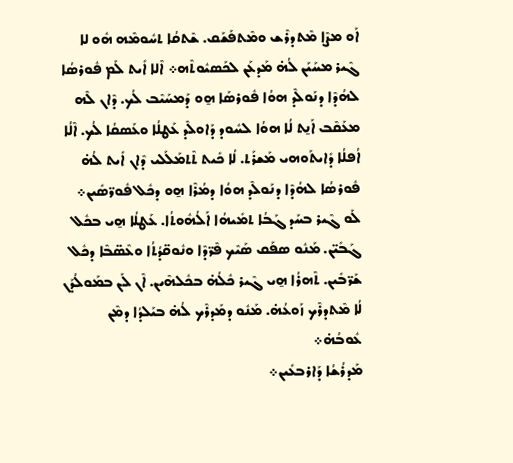ܐܰܘ ܡܨܶܐ ܡܶܬܕܪܶܫ ܘܡܶܬܦܰܫܰܩ. ܫܶܬܩܳܐ ܬܚܽܘܡܶܗ ܗܽܘ ܠܐ ܓܶܝܪ ܡܚܰܝܰܢ ܠܳܗ̇ ܡܰܕܥܰܢ ܠܟܰܣܝܽܘܬܶܗ܀ ܐܶܠܐ ܐܺܝܬ ܠܰܡ ܦܽܘܪܣܳܐ ܠܗܳܕܶܐ ܕܢܰܘܠܶܕ ܗܘܳܐ ܦܽܘܪܣܰܐ ܗ̱ܘ ܕܰܡܚܰܝܶܒ ܠܳܟ. ܕܶܐܢ ܠܶܗ ܡܥܰܩܶܒ ܐܰܢ̱ܬ ܠܳܐ ܗܘܳܐ ܠܚܽܘܕ ܕܰܐܘܠܶܕ ܥܰܛܠܳܐ ܘܥܰܣܩܳܐ ܠܳܟ. ܐܶܠܳܐ ܐܳܦܠܳܐ ܕܺܐܝܬܰܘܗܝ ܡܰܫܪܰܬ. ܠܳܐ ܟܺܝܬ ܬܶܬܡܰܠܰܠܝ ܕܶܐܢ ܐܺܝܬ ܠܳܗ̇ ܦܽܘܪܣܳܐ ܠܗܳܕܶܐ ܕܢܰܘܠܶܕ ܗܘܳܐ ܕܡܳܪܶܐ ܗ̱ܘ ܕܟܽܠ ܦܽܘܪ̈ܣܺܝܢ܀ ܠܰܘ ܓܶܝܪ ܒܚܰܕ ܓܰܒܳܐ ܬܡܺܝܗܳܐ ܐܰܠܳܗܽܘܬܳܐ. ܥܰܛܠܳܐ ܗ̱ܝ ܒܟܽܠ ܓܰܒܺܝ̈ܢ. ܡܰܢܽܘ ܣܦܰܩ ܣܰܝܶܟ ܦܶܪ̈ܕܶܐ ܘܢܽܘܩ̈ܕܳܬܳܐ ܘܥܶܣ̈ܒܶܐ ܕܟܽܠ ܫܰܪ̈ܒܺܝܢ. ܬܶܗܪܳܐ ܗ̱ܝ ܓܶܝܪ ܟܽܠܳܗ̇ ܒܟܽܠܗܶܝܢ. ܐܶܢ ܠܰܢ ܒܡܰܘܠܳܕܰܢ ܠܳܐ ܡܶܬܕܪܶܟ ܙܰܘܥܳܗ̇. ܡܰܢܽܘ ܕܡܰܕܪܶܟ ܠܳܗ̇ ܒܝܰܠܕܳܐ ܕܡܶܢ ܥܽܘܒܳܗ̇܀
ܡܰܕܪܳܫܳܐ ܕܰܐܪܒܥܺܝܢ܀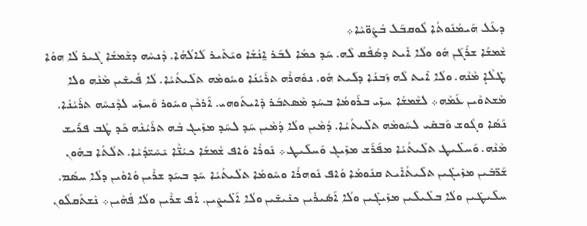ܕܥܰܠ ܗܰܝܡܳܢܽܘܬܳܐ ܠܽܘܩܒܰܠ ܒܳܨܽܘ̈ܝܶܐ܀
ܫܶܡܫܳܐ ܫܪܳܓܰܢ ܗܽܘ ܘܠܳܐ ܐܺܝܬ ܕܣܳܦܶܩ ܠܶܗ. ܚܰܕ ܟܡܳܐ ܠܒܰܪ ܐ̱ܢܳܫܳܐ ܘܝܰܬܺܝܪ ܠܰܐܠܳܗܳܐ. ܕܶܢܚܶܗ ܕܫܶܡܫܳܐ ܓܶܝܪ ܠܳܐ ܗܘܳܐ ܛ̇ܠܶܐ̣ ܡܶܢܶܗ. ܘܠܳܐ ܐܺܝܬ ܠܶܗ ܙܰܒܢܳܐ ܕܠܰܝܬ ܗܽܘ. ܢܘܽܗܪܶܗ ܬܪܰܝܳܢܳܐ ܘܚܽܘܡܶܗ ܬܠܺܝܬܳܝܳܐ. ܠܳܐ ܦܳܝܫܺܝܢ ܡܶܢܶܗ ܘܠܐ ܡܶܫܬܘܶܝܢ ܥܰܡܶܗ܀ ܠܫܶܡܫܳܐ ܚܙܺܝ ܒܪܰܘܡܳܐ ܒܚܰܕ ܡܶܣܬܒܰܪ ܕܺܐܝܬܰܘܗܝ. ܐܰܪܟܶܢ ܘܚܽܘܪ ܘܰܚܙܺܝ ܠܕܶܢܚܶܗ ܬܪܰܝܳܢܳܐ. ܢܰܣܳܐ ܘܓܽܘܫ ܘܰܒܩܺܝ ܠܚܽܘܡܶܗ ܬܠܺܝܬܳܝܳܐ. ܕܳܡܶܝܢ ܘܠܳܐ ܕܳܡܶܝܢ ܚܰܕ ܠܚܰܕ ܡܙܺܝܓ ܒܶܗ ܬܪܰܝܳܢܶܗ ܟܰܕ ܛܳܒ ܦܪܺܝܫ ܡܶܢܶܗ. ܘܰܚܠܺܝܛ ܬܠܺܝܬܳܝܳܐ ܡܦܰܪܰܫ ܡܙܺܝܓ ܘܰܚܠܺܝܛ܀ ܢܽܘܪܳܐ ܘܳܐܦ ܫܶܡܫܳܐ ܟܝܳܢ̈ܶܐ ܝܺܚܺܝ̈ܕܳܝܶܐ. ܬܠܳܬܳܐ ܒܗܽܘܢ ܫܰܪ̈ܒܺܝܢ ܡܙܺܝܓܺܝܢ ܬܠܺܝܬܳܐܺܝܬ ܩܢܽܘܡܳܐ ܘܳܐܦ ܢܽܘܗܪܳܐ ܘܚܽܘܡܳܐ ܬܠܺܝܬܳܝܳܐ ܚܰܕ ܒܚܰܕ ܫܪܶܝܢ ܘܳܐܘܶܝܢ ܕܠܳܐ ܚܣܳܡ. ܚܠܺܝܛܺܝܢ ܘܠܳܐ ܒܠܺܝܠܺܝܢ ܡܙܺܝܓܺܝܢ ܘܠܳܐ ܐܰܣܺܝܪܺܝܢ ܟܢܺܝܫܺܝܢ ܘܠܳܐ ܐܰܠܺܝܨܺܝܢ. ܐܳܦ ܫܪܶܝܢ ܘܠܳܐ ܦܳܗܶܝܢ܀ ܢܶܫܬܰܩܠܽܘܢ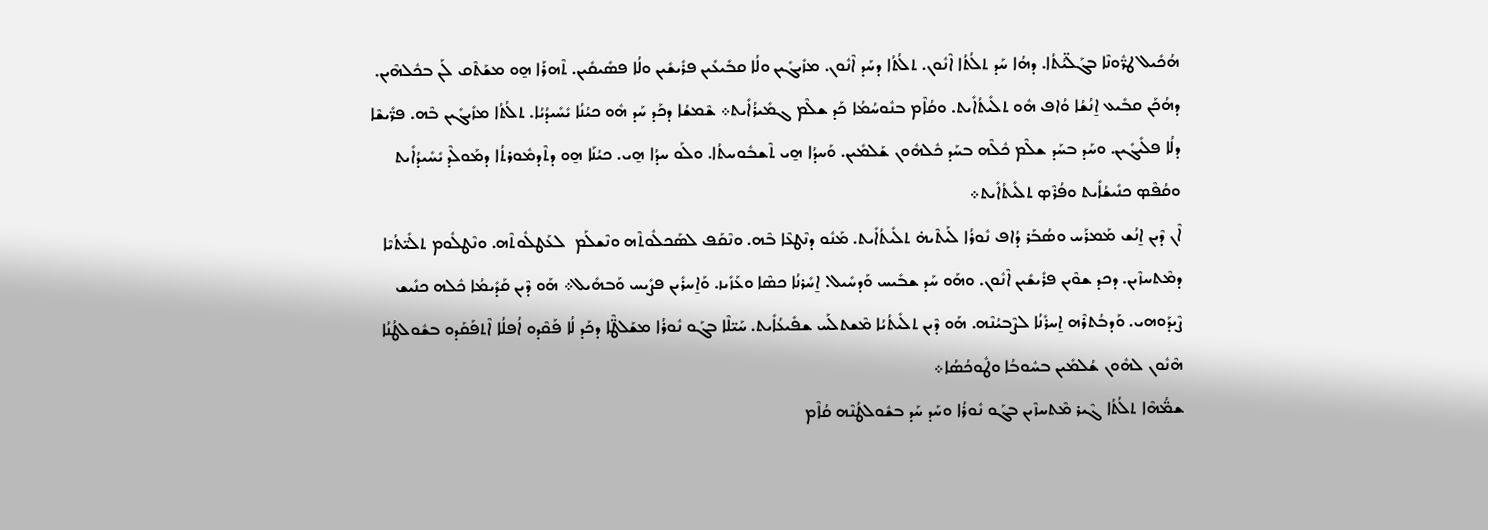ܗܳܟܺܝܠ ܛܪ̈ܽܘܢܶܐ ܒܓܰܠ̈ܝܳܬܳܐ. ܕܗܳܐ ܚܰܕ ܬܠܳܬܳܐ ܐܶܢܽܘܢ. ܬܠܳܬܳܐ ܕܚܰܕ ܐܶܢܽܘܢ. ܡܙܺܝܓܺܝܢ ܘܠܳܐ ܩܒܺܝܥܺܝܢ ܦܪܺܝܫܺܝܢ ܘܠܳܐ ܦܣܺܝܩܺܝܢ. ܬܶܗܪܰܐ ܗ̱ܘ ܡܫܰܬܶܩ ܠܰܢ ܒܟܽܠܗܶܝܢ. ܕܗܳܟܰܢ ܩܒܺܝܥ ܐ̱ܢܳܫܳܐ ܘܳܐܦ ܗܽܘ ܬܠܺܝܬܳܐܺܝܬ. ܘܩܳܐܶܡ ܒܢܽܘܚܳܡܳܐ ܟܰܕ ܫܠܶܡ ܓܡܺܝܪܳܐܺܝܬ܀ ܫܶܡܫܳܐ ܕܟܰܕ ܚܰܕ ܗܽܘ ܟܝܳܢܳܐ ܝܺܚܺܝܕܳܝܳܐ. ܬܠܳܬܳܐ ܡܙܺܝܓܺܝܢ ܒܶܗ. ܦܪ̈ܺܝܫܶܐ ܕܠܳܐ ܦܠܺܝܓܺܝܢ. ܘܚܰܕ ܒܚܰܕ ܫܠܶܡ ܟܽܠܶܗ ܒܚܰܕ ܟܽܠܗܽܘܢ ܫܰܠܡܺܝܢ. ܘܰܚܕܳܐ ܗ̱ܝ ܬܶܫܒܽܘܚܬܳܐ. ܘܠܰܘ ܚܕܳܐ ܗ̱ܝ. ܟܝܳܢܰܐ ܗ̱ܘ ܕܬܶܕܡܽܘܪܬܳܐ ܕܡܰܘܠܶܕ ܝܺܚܺܝܕܳܐܺܝܬ ܘܩܳܦܶܤ ܟܢܺܝܫܳܐܺܝܬ ܘܦܳܪܶܤ ܬܠܺܝܬܳܐܺܝܬ܀
ܐܶܢ ܕܶܝܢ ܐ̱ܢܳܫ ܡܰܡܪܰܚ ܘܣܳܒܰܪ ܕܳܐܦ ܢܽܘܪܳܐ ܠܰܝܬܶܝܗ̇ ܬܠܺܝܬܳܐܺܝܬ. ܡܰܢܽܘ ܕܢܶܛܥܶܐ ܒܶܗ. ܘܢܶܩܰܦ ܠܣܰܟܠܽܘܬܶܗ ܘܢܶܫܠܰܡ  ܠܥܰܛܠܽܘܬܶܗ. ܘܢܶܛܠܽܘܡ ܬܠܺܝ̈ܬܳܝܶܐ ܕܡܶܬܚܙܶܝܢ. ܕܟܕ ܫܘܶܝܢ ܦܪܺܝܫܺܝܢ ܐܶܢܽܘܢ. ܘܗܰܘ ܚܰܕ ܫܒܺܝܚ ܘܰܕܚܺܝܠ. ܐ̱ܚܺܪܢܳܐ ܟܣܶܐ ܘܥܰܙܺܝܙ. ܘܰܐ̱ܚܪܺܝܢ ܦܨܺܝܚ ܘܰܒܗܺܝܠ܀ ܗܰܘ ܕܶܝܢ ܩܰܕܺܝܡܳܐ ܟܽܠܗ ܟܢܺܝܫ ܨܶܝܕܰܘܗܝ. ܘܰܕܒܳܬܪܶܗ ܐ̱ܚܪܺܢܳܐ ܠܨܶܒܝܳܢܶܗ. ܗܰܘ ܕܶܝܢ ܬܠܺܝܬܳܝܳܐ ܡܶܫܬܠܰܚ ܫܦܺܝܥܳܐܺܝܬ. ܚܰܝ̈ܠܶܐ ܒܓܰܘ ܢܽܘܪܳܐ ܡܫܰܠܛ̈ܶܐ ܕܟܰܕ ܠܳܐ ܦܰܩܶܕܘ ܐܳܦܠܳܐ ܐܶܬܦܰܩܰܕܘ ܒܫܽܘܠܛܳܢܳܐ ܗܶܢܽܘܢ ܠܗܽܘܢ ܫܳܠܡܺܝܢ ܒܚܽܘܒܳܐ ܘܛܽܘܟܳܣܳܐ܀
ܫܡ̈ܳܗܶܐ ܬܠܳܬܳܐ ܓܶܝܪ ܡܶܬܚܙܶܝܢ ܒܓܰܘ ܢܽܘܪܳܐ ܘܚܰܕ ܚܰܕ ܒܫܽܘܠܛܳܢܶܗ ܩܳܐܶܡ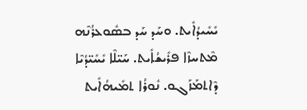ܝܺܚܺܝܕܳܐܺܝܬ. ܘܚܰܕ ܚܰܕ ܒܣܽܘܥܪܳܢܶܗ ܡܶܬܚܙܶܐ ܦܪܺܝܫܳܐܺܝܬ. ܚܰܝ̈ܠܶܐ ܝܺܚܺܝ̈ܕܳܝܶܐ ܕܶܐܬܡܰܙܰܓܘ. ܢܽܘܪܳܐ ܬܡܺܝܗܳܐܺܝܬ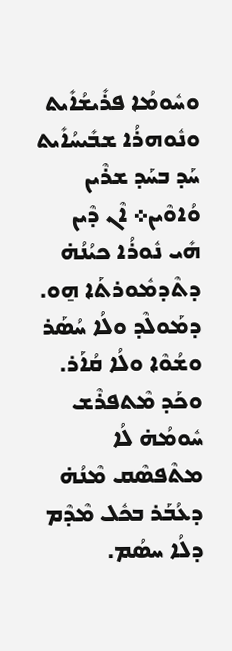ܘܚܽܘܡܳܐ ܦܪܺܝܫܳܐܺܝܬ ܘܢܽܘܗܪܳܐ ܫܒܺܝܚܳܐܺܝܬ ܚܰܕ ܒܚܰܕ ܫܪܶܝܢ ܘܳܐܘܶܝܢ܀ ܐܶܢ ܕܶܝܢ ܗܺܝ ܢܽܘܪܳܐ ܟܝܳܢܳܗ̇ ܕܬܶܕܡܽܘܪܬܰܐ ܗ̱ܘ. ܕܡܰܘܠܶܕ ܘܠܳܐ ܚܳܣܰܪ ܘܫܳܘܶܐ ܘܠܳܐ ܩܳܐܰܪ. ܘܟܰܕ ܡܶܬܦܪܶܫ ܚܽܘܡܳܗ̇ ܠܳܐ ܡܬܶܦܣܶܩ ܡܶܢܳܗ̇ ܕܥܳܒܰܪ ܒܟܽܠ ܡܶܕܶܡ ܕܠܳܐ ܚܣܳܡ.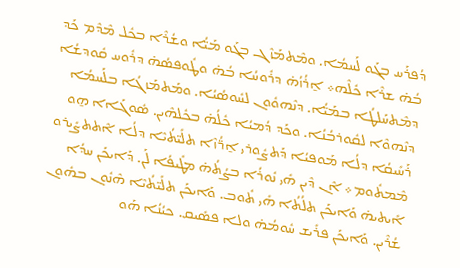ܕܳܦܪܰܚ ܒܓܰܘ ܠܰܚܡܳܐ. ܘܡܶܬܡܰܙܶܓ ܒܓܰܘ ܡܰܝ̈ܳܐ ܘܫܳܪܶܐ ܒܟܽܠ ܡܶܕܶܡ ܟܰܕ ܒܳܗ̇ ܫܪܶܐ ܟܽܠܶܗ܀ ܐ̱ܪܳܙܳܗ̇ ܕܪܽܘܚܳܐ ܒܳܗ̇ ܘܛܽܘܦܣܳܗ̇ ܕܪܽܘܚ ܩܽܘܕܫܳܐ ܕܡܶܬܚܰܠܛܳܐ ܒܡܰܝ̈ܳܐ. ܕܢܶܗܘܽܘܢ ܠܚܽܘܣܳܝܳܐ. ܘܡܰܬܡܰܙܓܳܐ ܒܠܰܚܡܳܐ ܕܢܶܗܘܶܐ ܠܩܽܘܪܒܳܢܳܐ. ܘܟܰܕ ܕܳܡܝܳܐ ܟܽܠܳܗ̇ ܒܟܽܠܗܶܝܢ. ܣܽܘܓܰܐܐ ܗ̱ܘ ܪܰܚܺܝܩܳܐ ܕܠܳܐ ܡܰܘܦܝܳܐ ܕܰܬܨܽܘܪܝ ܐ̱ܪ̈ܳܙܶܐ ܬܠܺܝ̈ܬܳܝܶܐ ܕܠܳܐ ܐܶܬܬܨܺܝܪܘ ܡܶܡܬܽܘܡ܀ ܐܶܢ ܕܶܝܢ ܗܺܝ ܢܽܘܪܳܐ ܒܨܳܬܳܗ̇ ܡܛܺܝܦܳܐ ܠܰܢ. ܕܰܐܝܟܰܢ ܚܕܳܐ ܐܺܝܬܝܗ̇ ܘܰܐܝܟܰܢ ܬܠܳܬܳܐ ܗܺܝ ܬܽܘܒ. ܘܰܐܝܟܰܢ ܬܠܺܝ̈ܬܳܝܶܐ ܗܶܢܽܘܢ ܒܗܽܘܢ ܫܳܪܶܝܢ. ܘܰܐܝܟܰܢ ܦܪܺܝܫ ܚܽܘܡܳܗ̇ ܘܠܐ ܦܣܺܝܩ. ܟܝܳܢܳܐ ܗܰܘ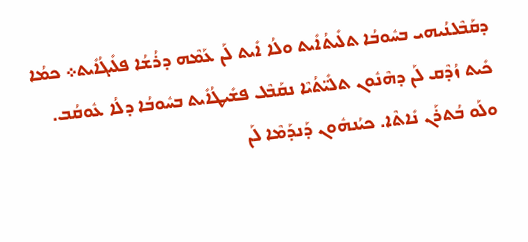ܕܩܰܒܶܠܢܳܝܗܝ ܒܚܽܘܒܳܐ ܬܠܺܝܬܳܐܺܝܬ ܘܠܳܐ ܐܺܝܬ ܠܰܢ ܥܰܡܶܗ ܕܪܳܫܳܐ ܦܠܺܝܓܳܐܺܝܬ܀ ܟܡܳܐ ܟܺܝܬ ܙܳܕܶܩ ܠܰܢ ܕܗܶܢܽܘܢ ܬܠܺܝ̈ܬܳܝܶܐ ܢܩܰܒܶܠ ܦܫܺܝܛܳܐܺܝܬ ܒܚܽܘܒܳܐ ܕܠܳܐ ܥܽܘܩܳܒ. ܘܠܰܘ ܒܳܬܪܰܢ ܢܺܐܬܶܐ. ܟܝܳܢܗܽܘܢ ܕܰܢܕܰܡܶܐ ܠܰܢ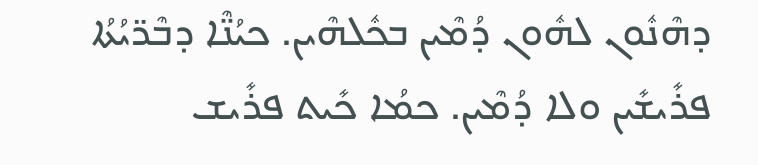ܕܗܶܢܽܘܢ ܠܗܽܘܢ ܕܳܡܶܝܢ ܒܟܽܠܗܶܝܢ. ܟܝܳܢ̈ܶܐ ܕܒܶܪ̈ܝܳܬܳܐ ܦܪܺܝܫܺܝܢ ܘܠܐ ܕܳܡܶܝܢ. ܟܡܳܐ ܟܺܝܬ ܦܪܺܝܫ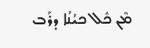ܡܶܢ ܟܽܠ ܟܝܳܢܳܐ ܕܪܰܒ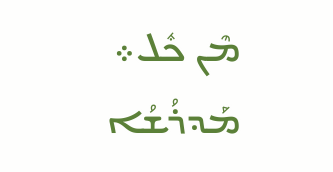ܡܶܢ ܟܽܠ܀
ܡܰܕܪܳܫܳܐ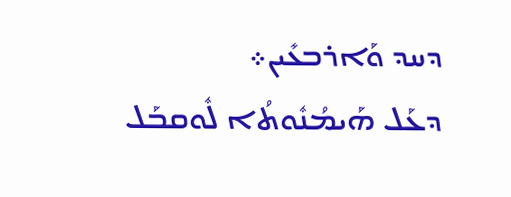ܕܚܕ ܘܰܐܪܒܥܺܝܢ܀
ܕܥܰܠ ܗܰܝܡܳܢܽܘܬܳܐ ܠܽܘܩܒܰܠ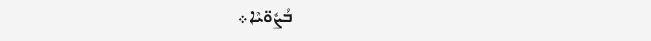ܒܳܨܽܘ̈ܝܶܐ܀